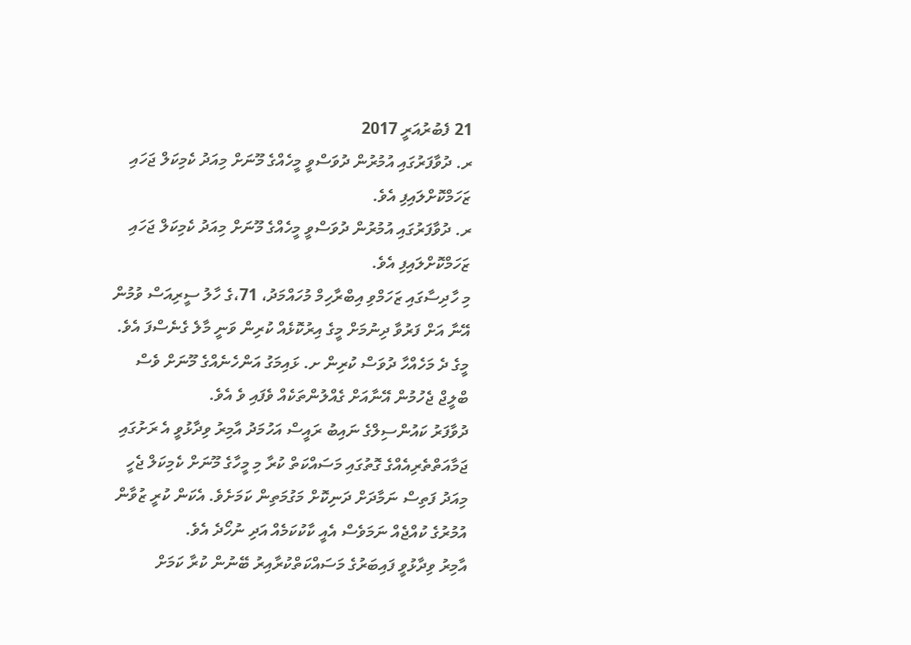21 ފެބުރުއަރީ 2017
ރ. ދުވާފަރުގައި އުމުރުން ދުވަސްވީ މީހެއްގެ މޫނަށް މިއަދު ކެމިކަލް ޖަހައި ޒަހަމްކޮށްލައިފި އެވެ.
ރ. ދުވާފަރުގައި އުމުރުން ދުވަސްވީ މީހެއްގެ މޫނަށް މިއަދު ކެމިކަލް ޖަހައި ޒަހަމްކޮށްލައިފި އެވެ.
މި ހާދިސާގައި ޒަހަމްވި އިބްރާހިމް މުހައްމަދު، 71،ގެ ހާލު ސީރިއަސް ވުމުން އޭނާ އަށް ފަރުވާ ދިނުމަށް މީގެ އިރުކޮޅެއް ކުރިން ވަނީ މާލެ ގެނެސްފަ އެވެ.
މީގެ ދެ މަހެއްހާ ދުވަސް ކުރިން ށ. ޅައިމަގު އަންހެނެއްގެ މޫނަށް ވެސް ބްލީޖް ޖެހުމުން އޭނާއަށް ގެއްލުންތަކެއް ވެފައި ވެ އެވެ.
ދުވާފަރު ކައުންސިލްގެ ނައިބު ރައީސް އަހުމަދު އާމިރު ވިދާޅުވީ އެ ރަށުގައި ޖަމާއަތްތެރިއެއްގެ ގޮތުގައި މަސައްކަތް ކުރާ މި މީހާގެ މޫނަށް ކެމިކަލް ޖެހީ މިއަދު ފަތިސް ނަމާދަށް ދަނިކޮށް މަގުމަތިން ކަމަށެވެ. އެކަން ކުރީ ޒުވާން އުމުރުގެ ކުއްޖެއް ނަމަވެސް އެއީ ކާކުކަމެއް އަދި ނުހޯދެ އެވެ.
އާމިރު ވިދާޅުވީ ފައިބަރުގެ މަސައްކަތްކުރާއިރު ބޭނުން ކުރާ ކަމަށް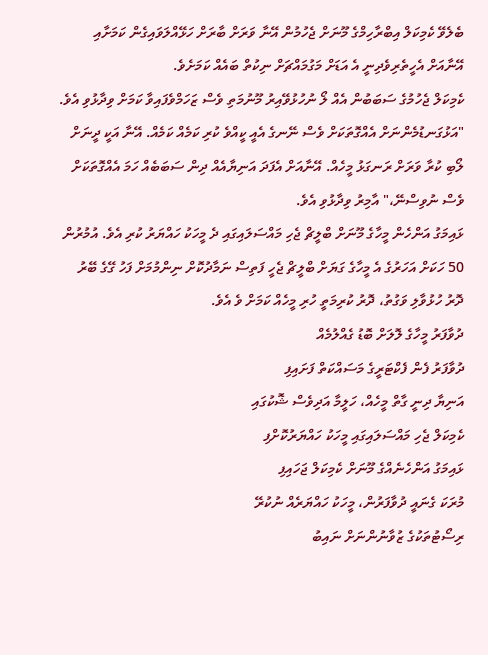ބެލެވޭ ކެމިކަލް އިބްރާހިމްގެ މޫނަށް ޖެހުމުން އޭނާ ވަރަށް ބާރަށް ހަޅޭއްލަވައިގެން ކަމަށާއި އޭނާއަށް އެހީތެރިވެދިނީ އެ އަޑަށް މަގުމައްޗަށް ނިކުތް ބައެއް ކަމަށެވެ.
ކެމިކަލް ޖެހުމުގެ ސަބަބުން އެއް ލޯ ނުހުޅުވޭއިރު މޫނުމަތި ވެސް ޒަހަމްވެފައިވާ ކަމަށް ވިދާޅުވި އެވެ.
"އަޅުގަނޑުމެންނަށް އެއްގޮތަކަށް ވެސް ނޭނގެ އެއީ ކީއްވެ ކުރި ކަމެއް ކަމެއް. އޭނާ އަކީ ދީނަށް ލޯބި ކުރާ ވަރަށް ރަނގަޅު މީހެއް. އޭނާއަށް އެފަދަ އަނިޔާއެއް ދިން ސަބަބެއް ހަމަ އެއްގޮތަކަށް ވެސް ނުވިސްނޭ،" އާމިރު ވިދާޅުވި އެވެ.
ޅައިމަގު އަންހެން މީހާގެ މޫނަށް ބްލީޗް ޖެހި މައްސަލައިގައި ދެ މީހަކު ހައްޔަރު ކުރި އެވެ. އުމުރުން 50 ހަކަށް އަހަރުގެ އެ މީހާގެ ގަޔަށް ބްލީޗް ޖެހީ ފަތިސް ނަމާދުކޮށް ނިންމުމަށް ފަހު ގޭގެ ބޭރު ދޮރު ހުޅުވާލި ވަގުތު، ދޮރު ކުރިމަތީ ހުރި މީހެއް ކަމަށް ވެ އެވެ.
ދުވާފަރު މީހާގެ ލޮލަށް ބޮޑު ގެއްލުމެއް
ދުވާފަރު ފެން ފެކްޓަރީގެ މަސައްކަތް ފަށައިފި
އަނިޔާ ދިނީ ގާތް މީހެއް، ހަލީމާ އަދިވެސް ޝޮކުގައި
ކެމިކަލް ޖެހި މައްސަލައިގައި މީހަކު ހައްޔަރުކޮށްފި
ޅައިމަގު އަންހެނެއްގެ މޫނަށް ކެމިކަލް ޖަހައިފި
މުރަކަ ގެނައީ ދުވާފަރުން، މީހަކު ހައްޔަރެއް ނުކުރޭ
ރިސޯޓުތަކުގެ ޒުވާނުންނަށް ނައިބު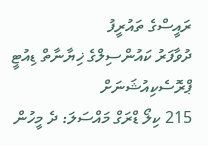ރައީސްގެ ތައުރީފު
ދުވާފަރު ކައުންސިލްގެ ޚިޔާނާތް ޑިއުޓީ ޕްރޮސެކިއުޝަނަށް
215 ކިލޯ ޑްރަގް މައްސަލަ: ދެ މީހުން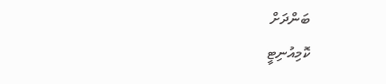ބަންދަށް
ކޮމިއުނިޓީ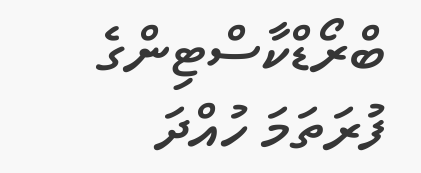ބްރޯޑްކާސްޓިންގެ ފުރަތަމަ ހުއްދަ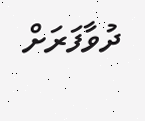ދުވާފަރަށް